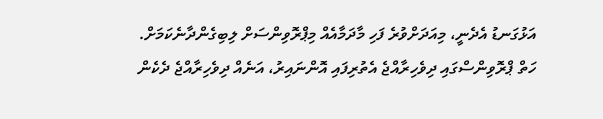އަޅުގަނޑު އެދެނީ، މިއަދަށްވުރެ ފަހި މާދަމާއެއް މިޕްރޮވިންސަށް ލިބިގެންދާނެކަމަށް. ހަތް ޕްރޮވިންސްގައި ދިވެހިރާއްޖެ އެތުރިފައި އޮންނައިރު، އަނެއް ދިވެހިރާއްޖެ ދެކެން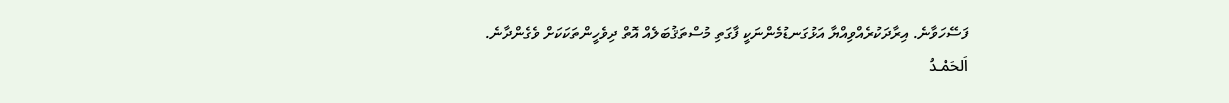ފަސޭހަވާނެ. އިރާދަކުރެއްވިއްޔާ އަޅުގަނޑުމެންނަކީ ފާގަތި މުސްތަޤުބަލެއް އޮތް ދިވެހީންތަކަކަށް ވެގެންދާނެ.
اَلحَمْـدُ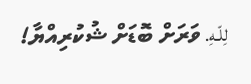لِلّـهِ. ވަރަށް ބޮޑަށް ޝުކުރިއްޔާ!